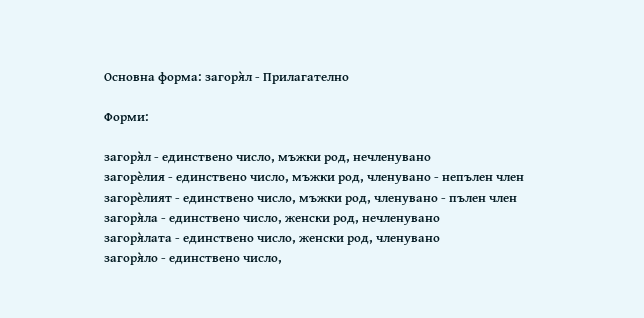Основна форма: загоря̀л - Прилагателно

Форми:

загоря̀л - единствено число, мъжки род, нечленувано
загорѐлия - единствено число, мъжки род, членувано - непълен член
загорѐлият - единствено число, мъжки род, членувано - пълен член
загоря̀ла - единствено число, женски род, нечленувано
загоря̀лата - единствено число, женски род, членувано
загоря̀ло - единствено число,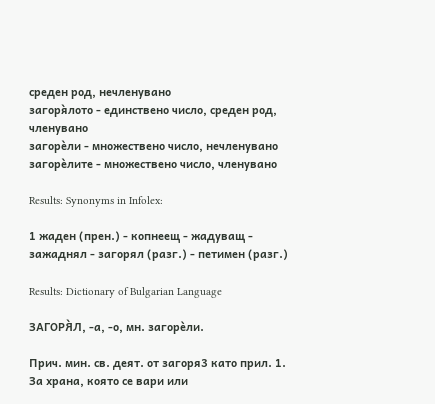среден род, нечленувано
загоря̀лото - единствено число, среден род, членувано
загорѐли - множествено число, нечленувано
загорѐлите - множествено число, членувано

Results: Synonyms in Infolex:

1 жаден (прен.) - копнеещ - жадуващ - зажаднял - загорял (разг.) - петимен (разг.)

Results: Dictionary of Bulgarian Language

ЗАГОРЯ̀Л, -а, -о, мн. загорèли.

Прич. мин. св. деят. от загоря3 като прил. 1. За храна, която се вари или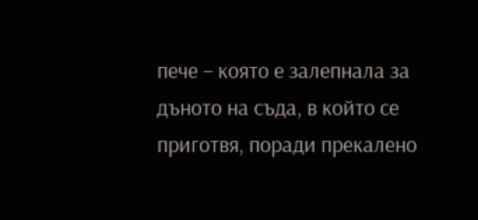пече – която е залепнала за дъното на съда, в който се приготвя, поради прекалено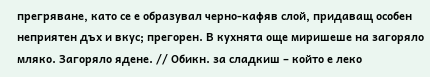прегряване, като се е образувал черно-кафяв слой, придаващ особен неприятен дъх и вкус; прегорен. В кухнята още миришеше на загоряло мляко. Загоряло ядене. // Обикн. за сладкиш – който е леко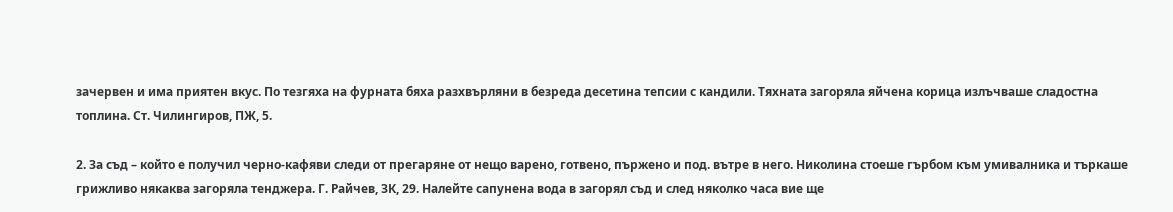зачервен и има приятен вкус. По тезгяха на фурната бяха разхвърляни в безреда десетина тепсии с кандили. Тяхната загоряла яйчена корица излъчваше сладостна топлина. Ст. Чилингиров, ПЖ, 5.

2. За съд – който е получил черно-кафяви следи от прегаряне от нещо варено, готвено, пържено и под. вътре в него. Николина стоеше гърбом към умивалника и търкаше грижливо някаква загоряла тенджера. Г. Райчев, ЗК, 29. Налейте сапунена вода в загорял съд и след няколко часа вие ще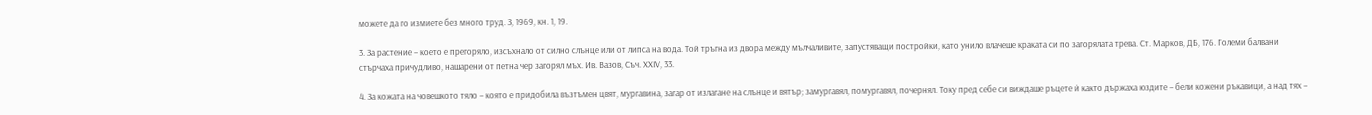можете да го измиете без много труд. З, 1969, кн. 1, 19.

3. За растение – което е прегоряло, изсъхнало от силно слънце или от липса на вода. Той тръгна из двора между мълчаливите, запустяващи постройки, като унило влачеше краката си по загорялата трева. Ст. Марков, ДБ, 176. Големи балвани стърчаха причудливо, нашарени от петна чер загорял мъх. Ив. Вазов, Съч. ХХIV, 33.

4. За кожата на човешкото тяло – която е придобила възтъмен цвят, мургавина, загар от излагане на слънце и вятър; замургавял, помургавял, почернял. Току пред себе си виждаше ръцете ѝ както държаха юздите – бели кожени ръкавици, а над тях –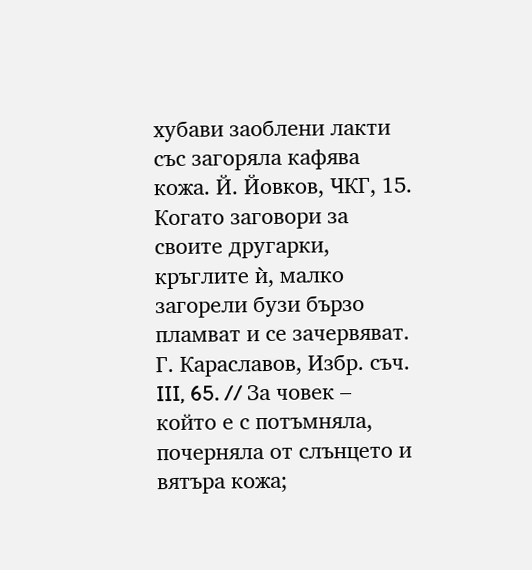хубави заоблени лакти със загоряла кафява кожа. Й. Йовков, ЧКГ, 15. Когато заговори за своите другарки, кръглите ѝ, малко загорели бузи бързо пламват и се зачервяват. Г. Караславов, Избр. съч. III, 65. // За човек – който е с потъмняла, почерняла от слънцето и вятъра кожа;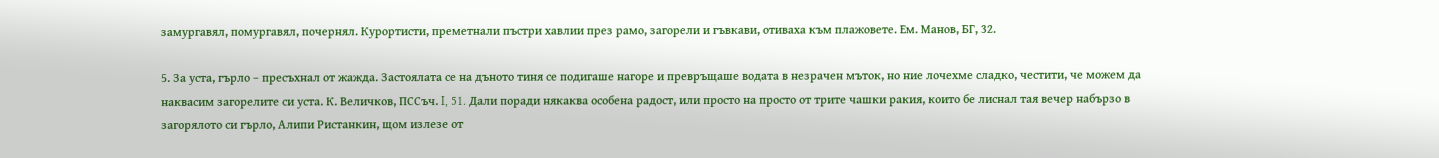замургавял, помургавял, почернял. Курортисти, преметнали пъстри хавлии през рамо, загорели и гъвкави, отиваха към плажовете. Ем. Манов, БГ, 32.

5. За уста, гърло – пресъхнал от жажда. Застоялата се на дъното тиня се подигаше нагоре и превръщаше водата в незрачен мъток, но ние лочехме сладко, честити, че можем да наквасим загорелите си уста. К. Величков, ПССъч. I, 51. Дали поради някаква особена радост, или просто на просто от трите чашки ракия, които бе лиснал тая вечер набързо в загорялото си гърло, Алипи Ристанкин, щом излезе от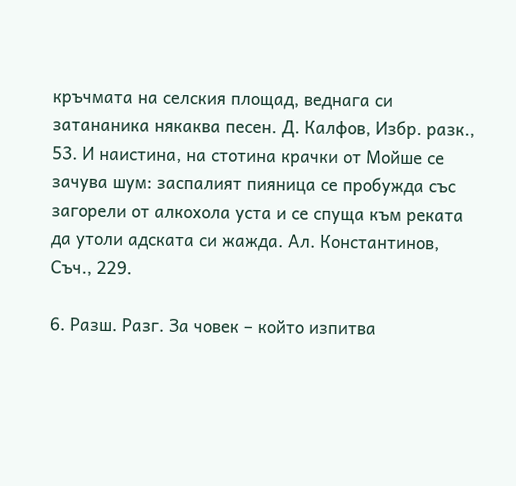кръчмата на селския площад, веднага си затананика някаква песен. Д. Калфов, Избр. разк., 53. И наистина, на стотина крачки от Мойше се зачува шум: заспалият пияница се пробужда със загорели от алкохола уста и се спуща към реката да утоли адската си жажда. Ал. Константинов, Съч., 229.

6. Разш. Разг. За човек – който изпитва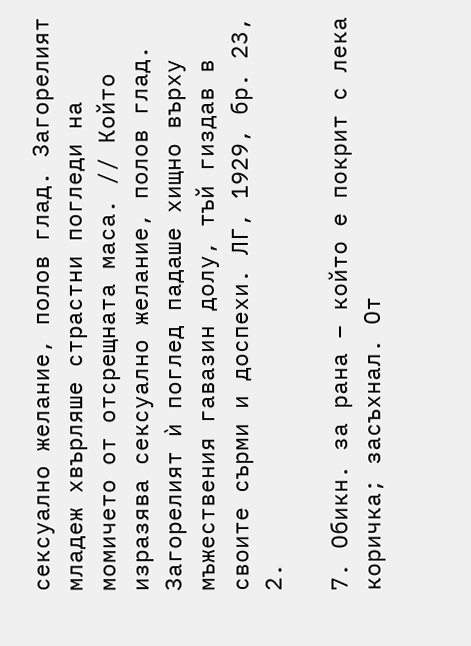сексуално желание, полов глад. Загорелият младеж хвърляше страстни погледи на момичето от отсрещната маса. // Който изразява сексуално желание, полов глад. Загорелият ѝ поглед падаше хищно върху мъжествения гавазин долу, тъй гиздав в своите сърми и доспехи. ЛГ, 1929, бр. 23, 2.

7. Обикн. за рана – който е покрит с лека коричка; засъхнал. От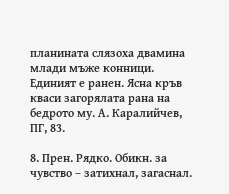планината слязоха двамина млади мъже конници. Единият е ранен. Ясна кръв кваси загорялата рана на бедрото му. А. Каралийчев, ПГ, 83.

8. Прен. Рядко. Обикн. за чувство – затихнал, загаснал.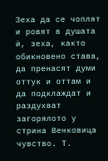Зеха да се чоплят и ровят в душата ѝ, зеха, както обикновено става, да пренасят думи оттук и оттам и да подклаждат и раздухват загорялото у стрина Венковица чувство. Т.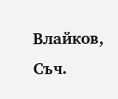Влайков, Съч.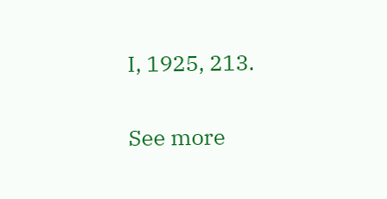I, 1925, 213.

See more